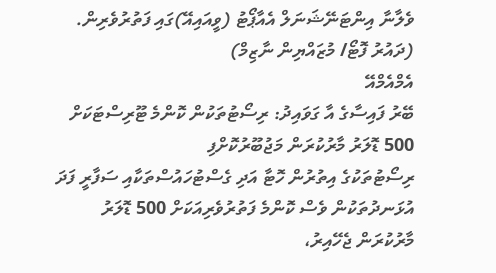ވެލާނާ އިންޓަނޭޝަނަލް އެއާޕޯޓު (ވީއައިއޭ)ގައި ފަތުރުވެރިން. (ދައުރު ފޮޓޯ/ މުޒައްޔިން ނާޒިމް)
އެމްއެމްއޭ
ބޭރު ފައިސާގެ އާ ގަވައިދު: ރިސޯޓުތަކުން ކޮންމެ ޓޫރިސްޓަކަށް 500 ޑޮލަރު މާރުކުރަން މަޖުބޫރުކޮށްފި
ރިސޯޓުތަކުގެ އިތުރުން ހޮޓާ އަދި ގެސްޓުހައުސްތަކާއި ސަފާރީ ފަދަ އުޅަނދުތަކުން ވެސް ކޮންމެ ފަތުރުވެރިއަކަށް 500 ޑޮލަރު މާރުކުރަން ޖެހޭއިރު،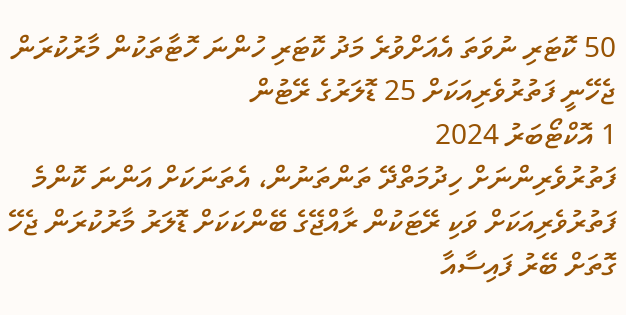50 ކޮޓަރި ނުވަތަ އެއަށްވުރެ މަދު ކޮޓަރި ހުންނަ ހޮޓާތަކުން މާރުކުރަން ޖެހޭނީ ފަތުރުވެރިއަކަށް 25 ޑޮލަރުގެ ރޭޓުން
1 އޮކްޓޯބަރު 2024
ފަތުރުވެރިންނަށް ހިދުމަތްދޭ ތަންތަނުން، އެތަނަކަށް އަންނަ ކޮންމެ ފަތުރުވެރިއަކަށް ވަކި ރޭޓަކުން ރާއްޖޭގެ ބޭންކަކަށް ޑޮލަރު މާރުކުރަން ޖެހޭ ގޮތަށް ބޭރު ފައިސާއާ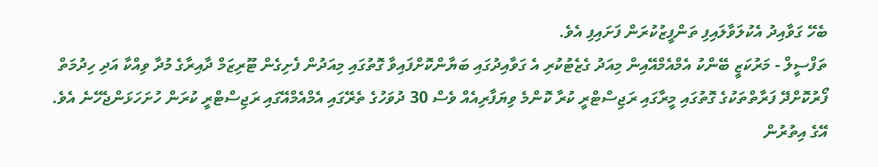ބެހޭ ގަވާއިދު އެކުލަވާލައިފި ތަންފީޒުކުރަން ފަށައިފި އެވެ.
ތަފްސީލް - މަރުކަޒީ ބޭންކު އެމްއެމްއޭއިން މިއަދު ގެޒެޓުކުރި އެ ގަވާއިދުގައި ބަޔާންކޮށްފައިވާ ގޮތުގައި މިއަދުން ފެށިގެން ޓޫރިޒަމް ދާއިރާގެ މުދާ ވިއްކާ އަދި ހިދުމަތް ފޯރުކޮށްދޭ ފަރާތްތަކުގެ ގޮތުގައި މީރާގައި ރަޖިސްޓްރީ ކުރާ ކޮންމެ ވިޔަފާރިއެއް ވެސް 30 ދުވަހުގެ ތެރޭގައި އެމްއެމްއޭގައި ރަޖިސްޓްރީ ކުރަން ހުށަހަޅަންޖެހޭނެ އެވެ.
އޭގެ އިތުރުން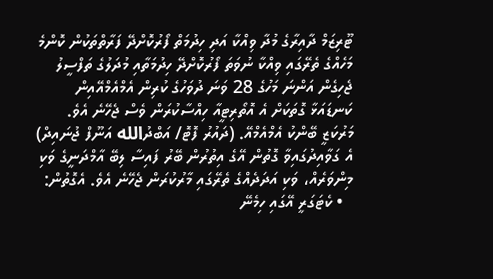ޓޫރިޒަމް ދާއިރާގެ މުދާ ވިއްކާ އަދި ހިދުމަތް ފޯރުކޮށްދޭ ފަރާތްތަކުން ކޮންމެ މަހެއްގެ ތެރޭގައި ވިއްކާ ނުވަތަ ފޯރުކޮށްދޭ ހިދުމަތާއި މުދަލުގެ ތަފްސީލު ޖެހިގެން އަންނަ މަހުގެ 28 ވަނަ ދުވަހުގެ ކުރިން އެމްއެމްއޭއިން ކަނޑައަޅާ ގޮތަކަށް އެ އޮތޯރިޓީއާ ހިއްސާކުރަން ވެސް ޖެހޭނެ އެވެ.
މަރުކަޒީ ބޭންކު އެމްއެމްއޭ. (ދައުރު ފޮޓޮ/ އަބްދުالله އަނޫފް ޖުނައިދް)
އެ ގަވާއިދުގައިވާ ގޮތުން އޭގެ އިތުރުން ބޭރު ފައިސާ ލިބޭ އާމްދަނީގެ ވަކި މިންވަރެއް، ވަކި އަދަދެއްގެ ތެރޭގައި މާރުކުރަން ޖެހޭނެ އެވެ. އެގޮތުން:
  • ކެޓަގަރީ އޭގައި ހިމެނޭ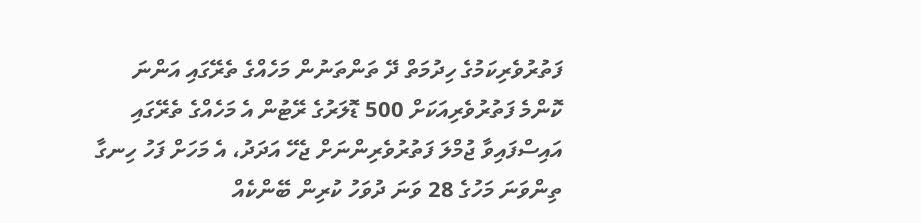ފަތުރުވެރިކަމުގެ ހިދުމަތް ދޭ ތަންތަނުން މަހެއްގެ ތެރޭގައި އަންނަ ކޮންމެ ފަތުރުވެރިއަކަށް 500 ޑޮލަރުގެ ރޭޓުން އެ މަހެއްގެ ތެރޭގައި އައިސްފައިވާ ޖުމްލަ ފަތުރުވެރިންނަށް ޖެހޭ އަދަދު، އެ މަހަށް ފަހު ހިނގާ ތިންވަނަ މަހުގެ 28 ވަނަ ދުވަހު ކުރިން ބޭންކެއް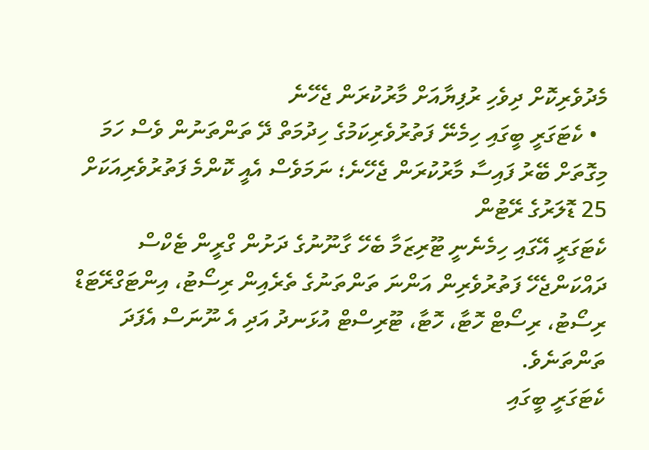މެދުވެރިކޮށް ދިވެހި ރުފިޔާއަށް މާރުކުރަން ޖެހޭނެ
  • ކެޓަގަރީ ބީގައި ހިމެނޭ ފަތުރުވެރިކަމުގެ ހިދުމަތް ދޭ ތަންތަނުން ވެސް ހަމަ މިގޮތަށް ބޭރު ފައިސާ މާރުކުރަން ޖެހޭނެ؛ ނަމަވެސް އެއީ ކޮންމެ ފަތުރުވެރިއަކަށް 25 ޑޮލަރުގެ ރޭޓުން
ކެޓަގަރީ އޭގައި ހިމެނެނީ ޓޫރިޒަމާ ބެހޭ ގާނޫނުގެ ދަށުން ގްރީން ޓެކްސް ދައްކަންޖެހޭ ފަތުރުވެރިން އަންނަ ތަންތަނުގެ ތެރެއިން ރިސޯޓު، އިންޓަގްރޭޓަޑް ރިސޯޓު، ރިސޯޓް ހޮޓާ، ހޮޓާ، ޓޫރިސްޓް އުޅަނދު އަދި އެ ނޫނަސް އެފަދަ ތަންތަނެވެ.
ކެޓަގަރީ ބީގައި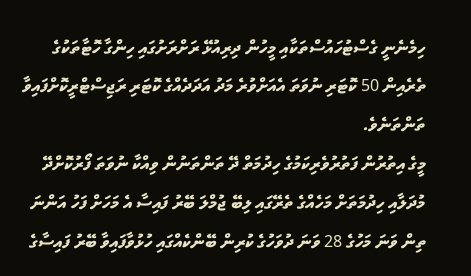ހިމެނެނީ ގެސްޓުހައުސްތަކާއި މީހުން ދިރިއުޅޭ ރަށްރަށުގައި ހިންގާ ހޮޓާތަކުގެ ތެރެއިން 50 ކޮޓަރި ނުވަތަ އެއަށްވުރެ މަދު އަދަދެއްގެ ކޮޓަރި ރަޖިސްޓްރީކޮށްފައިވާ ތަންތަނެވެ.
މީގެ އިތުރުން ފަތުރުވެރިކަމުގެ ހިދުމަތް ދޭ ތަންތަނުން ވިއްކާ ނުވަތަ ފޯރުކޮށްދޭ މުދަލާއި ހިދުމަތަށް މަހެއްގެ ތެރޭގައި ލިބޭ ޖުމްލަ ބޭރު ފައިސާ އެ މަހަށް ފަހު އަންނަ ތިން ވަނަ މަހުގެ 28 ވަނަ ދުވަހުގެ ކުރިން ބޭންކެއްގައި ހުޅުވާފައިވާ ބޭރު ފައިސާގެ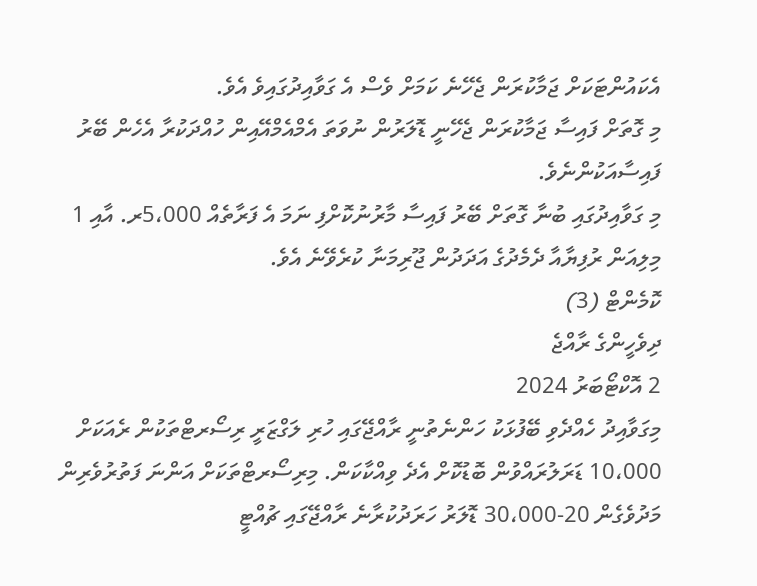އެކައުންޓަކަށް ޖަމާކުރަން ޖެހޭނެ ކަމަށް ވެސް އެ ގަވާއިދުގައިވެ އެވެ.
މި ގޮތަށް ފައިސާ ޖަމާކުރަން ޖެހޭނީ ޑޮލަރުން ނުވަތަ އެމްއެމްއޭއިން ހުއްދަކުރާ އެހެން ބޭރު ފައިސާއަކުންނެވެ.
މި ގަވާއިދުގައި ބުނާ ގޮތަށް ބޭރު ފައިސާ މާރުނުކޮށްފި ނަމަ އެ ފަރާތެއް 5،000ރ. އާއި 1 މިލިއަން ރުފިޔާއާ ދެމެދުގެ އަދަދުން ޖޫރިމަނާ ކުރެވޭނެ އެވެ.
ކޮމެންޓް (3)
ދިވެހީންގެ ރާއްޖެ
2 އޮކްޓޯބަރު 2024
މިގަވާއިދު ހެއްދެވި ބޭފުޅަކު ހަންނެތުނީ ރާއްޖޭގައި ހުރި ލަގްޒަރީ ރިސޯރޓްތަކުން ރެއަކަށް 10،000 ޑަރަލުރައްވުން ބޮޑުކޮށް އެދެ ވިއްކާކަން. މިރިސޯރޓްތަކަށް އަންނަ ފަތުރުވެރިން މަދުވެގެން 20-30،000 ޑޮލަރު ހަރަދުކުރާނެ ރާއްޖޭގައި ޗުއްޓީ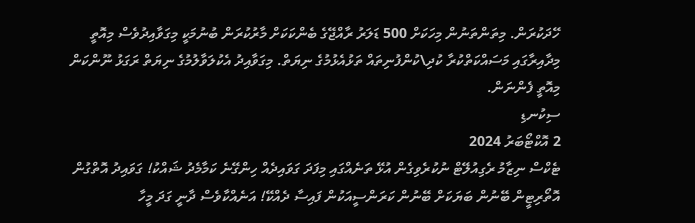ހޭދަކުރަން. މިތަންތަނުން މިހަކަށް 500 ޑަލަރު ރާއްޖޭގެ ބެންކަކަށް މާރުކުރަން ބުނުމަކީ މިގަވާއިދުވެސް މިއޮތީ މިދާއިރާގައި މަސައްކަތްކުރާ ކުދި\ކުންފުނިތައް ތަޅުއެޅުމުގެ ނިޔަތް. މިގަވާއިދު އެކުލަވާލުމުގެ ނިޔަތް ރަގަޅު ނޫންކަން މިއޮތީ ފެންނަން.
ސިކުނޑި
2 އޮކްޓޯބަރު 2024
ޓެކްސް ނިޒާމު ރެގިއުލޭޓް ނުކުރެވިގެން އުޅޭ ތަނެއްގައި މިފަދަ ގަވައިދެއް ހިންގޭނެ ކަމާމެދު ޝައްކު! ގަވައިދު އޮތްގުން އޮތޯރިޓީން ބޭނުން ބަޔަކަށް ބޭނުން ކަރަންސީއަކުން ފައިސާ ދެއްކޭ! އަނެއްކާވެސް ދާނީ ގަދަ މީހާ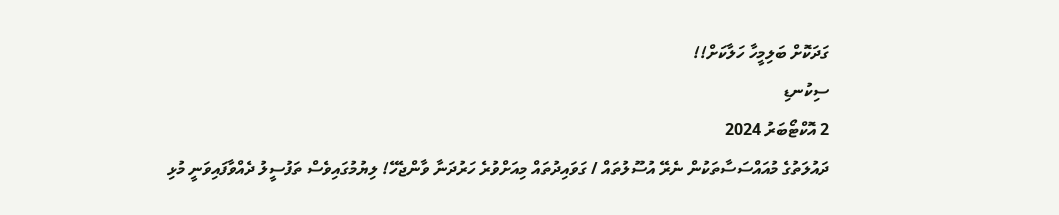ގަދަކޮށް ބަލިމީހާ ހަލާކަށް!!
ސިކުނޑި
2 އޮކްޓޯބަރު 2024
ދައުލަތުގެ މުއައްސަސާތަކުން ނެރޭ އުސޫލުތައް / ގަވައިދުތައް މިއަށްވުރެ ހަރުދަނާ ވާންޖެހޭ! ލިޔުމުގައިވެސް ތަފުސީލު ދެއްވާފައިވަނީ މުޅި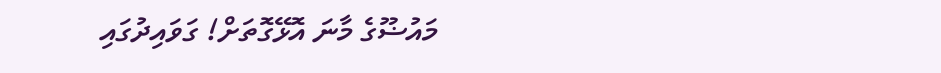މައުޟޫގެ މާނަ އޮޅޭގޮތަށް! ގަވައިދުގައި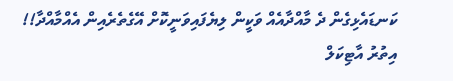ކަނޑައެޅިގެން ދެ މާއްދާއެއް ވަކީން ލިޔެފައިވަނީކޮށް އޭގެތެރެއިން އެއްމާއްދާ!!
އިތުރު އާޓިކަލް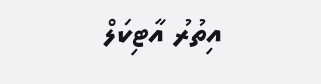އިތުރު އާޓިކަލް